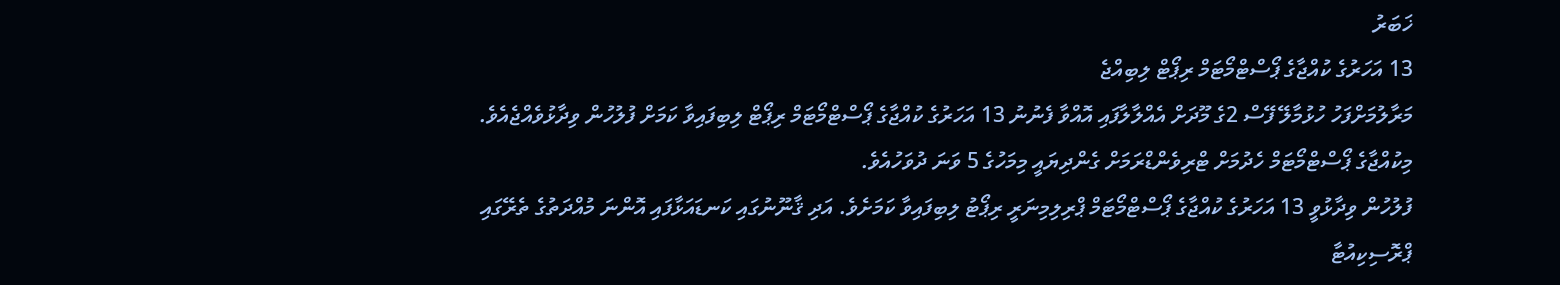ޚަބަރު
13 އަހަރުގެ ކުއްޖާގެ ޕޯސްޓްމޯޓަމް ރިޕޯޓް ލިބިއްޖެ
މަރާލުމަށްފަހު ހުޅުމާލޭ ފޭސް 2ގެ މޫދަށް އެއްލާލާފައި އޮއްވާ ފެނުނު 13 އަހަރުގެ ކުއްޖާގެ ޕޯސްޓްމޯޓަމް ރިޕޯޓް ލިބިފައިވާ ކަމަށް ފުލުހުން ވިދާޅުވެއްޖެއެވެ. މިކުއްޖާގެ ޕޯސްޓްމޯޓަމް ހެދުމަށް ޓްރިވެންޑްރަމަށް ގެންދިޔައީ މިމަހުގެ 5 ވަނަ ދުވަހުއެވެ.
ފުލުހުން ވިދާޅުވީ 13 އަހަރުގެ ކުއްޖާގެ ޕޯސްޓްމޯޓަމް ޕްރިލިމިނަރީ ރިޕޯޓު ލިބިފައިވާ ކަމަށެވެ. އަދި ޤާނޫނުގައި ކަނޑައަޅާފައި އޮންނަ މުއްދަތުގެ ތެރޭގައި ޕްރޮސިކިއުޓާ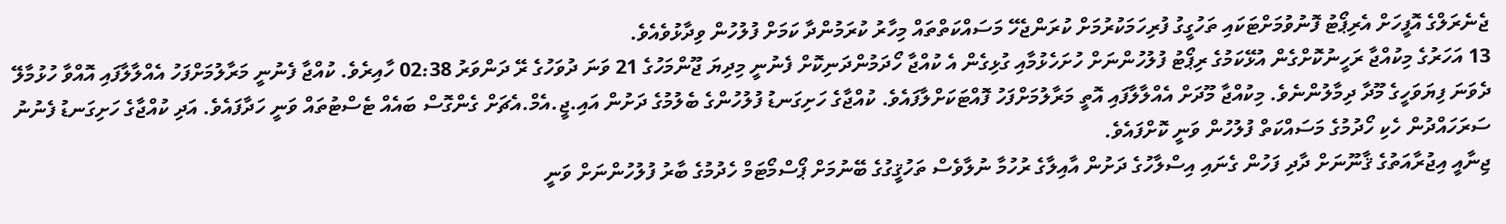ޖެނެރަލްގެ އޮފީހަށް އެރިޕޯޓު ފޮނުވުމަށްޓަކައި ތަހުގީގު ފުރިހަމަކުރުމަށް ކުރަންޖެހޭ މަސައްކަތްތައް މިހާރު ކުރަމުންދާ ކަމަށް ފުލުހުން ވިދާޅުވެއެވެ.
13 އަހަރުގެ މިކުއްޖާ ރަހީނުކޮށްގެން އުޅޭކަމުގެ ރިޕޯޓު ފުލުހުންނަށް ހުށަހެޅުމާއި ގުޅިގެން އެ ކުއްޖާ ހޯދަމުންދަނިކޮށް ފެނުނީ މިދިޔަ ޖޫންމަހުގެ 21 ވަނަ ދުވަހުގެ ރޭ ދަންވަރު 02:38 ހާއިރެވެ. ކުއްޖާ ފެނުނީ މަރާލުމަށްފަހު އެއްލާލާފައި އޮއްވާ ހުޅުމާލޭ ދެވަނަ ފިޔަވަހީގެ މޫދާ ދިމާލުންނެވެ. މިކުއްޖާ މޫދަށް އެއްލާލާފައި އޮތީ މަރާލުމަށްފަހު ފޮއްޓަކަށްލާފައެވެ. ކުއްޖާގެ ހަށިގަނޑު ފުލުހުންގެ ބެލުމުގެ ދަށުން އައި.ޖީ.އެމް.އެޗަށް ގެންގޮސް ބައެއް ޓެސްޓުތައް ވަނީ ހަދާފައެވެ. އަދި ކުއްޖާގެ ހަށިގަނޑު ފެނުނު ސަރަހައްދުން ހެކި ހޯދުމުގެ މަސައްކަތް ފުލުހުން ވަނީ ކޮށްފައެވެ.
ޖިނާއީ އިޖުރާއަތުގެ ޤާނޫނަށް ދާދި ފަހުން ގެނައި އިސްލާހުގެ ދަށުން އާއިލާގެ ރުހުމާ ނުލާވެސް ތަހުޤީގުގެ ބޭނުމަށް ޕޯސްމޯޓަމް ހެދުމުގެ ބާރު ފުލުހުންނަށް ވަނީ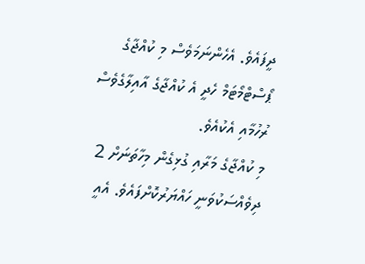ދީފައެވެ. އެހެންނަމަވެސް މި ކުއްޖާގެ ޕޯސްޓްމޯޓަމް ހެދީ އެ ކުއްޖާގެ އާއިލާގެވެސް ރުހުމާއި އެކުއެވެ.
މި ކުއްޖާގެ މަރާއި ގުޅިގެން މިހާތަނަށް 2 ދިވެއްސަކުވަނީ ހައްޔަރުކޮށްފައެވެ. އެއީ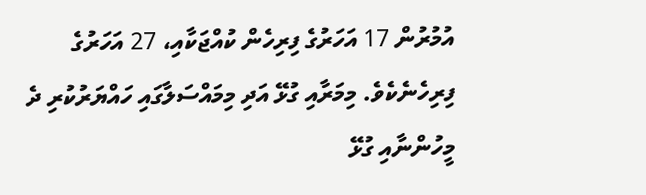އުމުރުން 17 އަހަރުގެ ފިރިހެން ކުއްޖަކާއި، 27 އަހަރުގެ ފިރިހެނެކެވެ. މިމަރާއި ގުޅޭ އަދި މިމައްސަލާގައި ހައްޔަރުކުރި ދެ މީހުންނާއި ގުޅޭ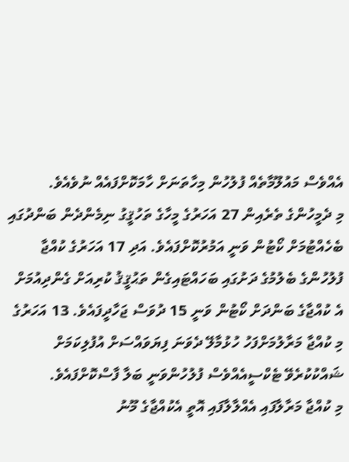އެއްވެސް މައުލޫމާތެއް ފުލުހުން މިހާތަނަށް ހާމަކޮށްފައެއް ނުވެއެވެ.
މި ދެމީހުންގެ ތެރެއިން 27 އަހަރުގެ މީހާގެ ތަހުޤީގު ނިމެންދެން ބަންދުގައި ބެހެއްޓުމަށް ކޯޓުން ވަނީ އަމުރުކޮށްފައެވެ. އަދި 17 އަހަރުގެ ކުއްޖާ ފުލުހުންގެ ބެލުމުގެ ދަށުގައި ބަހައްޓައިގެން ތަޙުޤީޤު ކުރިއަށް ގެންދިއުމަށް އެ ކުއްޖާގެ ބަންދަށް ކޯޓުން ވަނީ 15 ދުވަސް ޖަހާދީފައެވެ. 13 އަހަރުގެ މި ކުއްޖާ މަރާލުމަށްފަހު ހުޅުމާލޭ ދެވަނަ ފިޔަވައްސަށް އުފުލިކަމަށް ޝައްކުކުރެވޭ ޓެކްސީއެއްވެސް ފުލުހުންވަނީ ބަލާ ފާސްކޮށްފައެވެ.
މި ކުއްޖާ މަރާލާފައި އެއްލާލާފައި އޮތީ އެކުއްޖާގެ މޫނު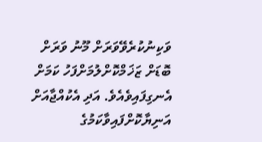ވަކިނުކުރެވޭވަރަށް މޫނު ވަރަށް ބޮޑަށް ޒަޚަމްކޮށްލުމަށްފަހު ކަމަށް އެނގިފައިވެއެވެ. އަދި އެކުއްޖާއަށް އަނިޔާކޮށްފައިވާކަމުގެ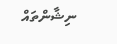ނިޝާންތައް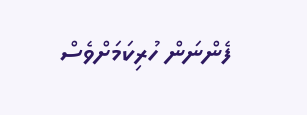ފެންނަން ހުރިކަމަށްވެސް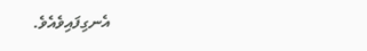އެނގިފައިވެއެވެ.